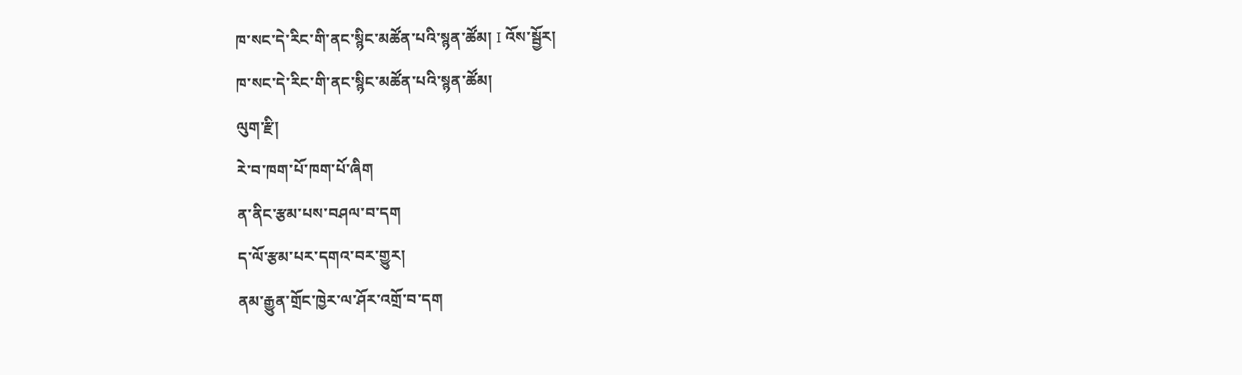ཁ་སང་དེ་རིང་གི་ནང་སྙིང་མཚོན་པའི་སྙན་ཚོམ། I འོས་སྦྱོར།
ཁ་སང་དེ་རིང་གི་ནང་སྙིང་མཚོན་པའི་སྙན་ཚོམ།
ལུག་རྫི།
རེ་བ་ཁག་པོ་ཁག་པོ་ཞིག
ན་ནིང་རྩམ་པས་བཤལ་བ་དག
ད་ལོ་རྩམ་པར་དགའ་བར་གྱུར།
ནམ་རྒྱུན་གྲོང་ཁྱེར་ལ་ཤོར་འགྲོ་བ་དག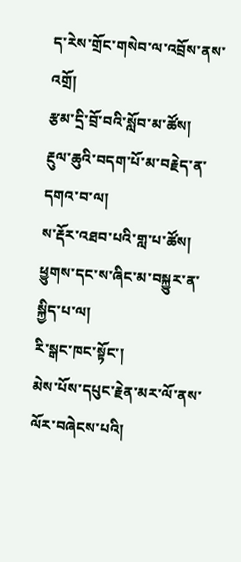ད་རེས་གྲོང་གསེབ་ལ་འབྲོས་ནས་འགྲོ།
རྩམ་དྲི་བྲོ་བའི་སློབ་མ་ཚོས།
རྔུལ་ཆུའི་བདག་པོ་མ་བརྗེད་ན་དགའ་བ་ལ།
ས་རྡོར་འཐབ་པའི་གླ་པ་ཚོས།
ཕྱུགས་དང་ས་ཞིང་མ་བསྐྱུར་ན་སྐྱིད་པ་ལ།
རི་སྒང་ཁང་སྟོང་།
མེས་པོས་དཔུང་རྗེན་མར་ལོ་ནས་ལོར་བཞེངས་པའི།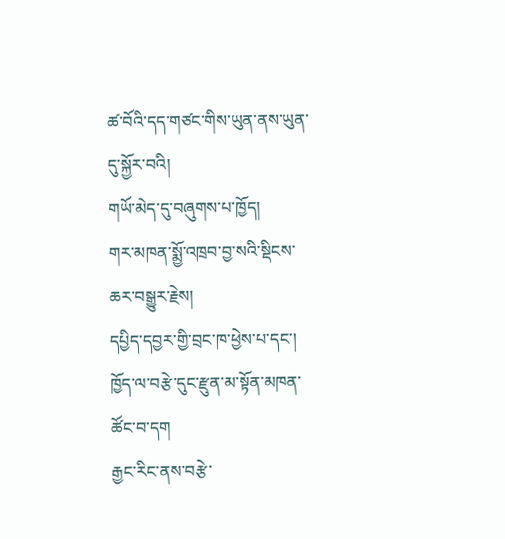ཚ་བོའི་དད་གཙང་གིས་ཡུན་ནས་ཡུན་དུ་སྐྱོར་བའི།
གཡོ་མེད་དུ་བཞུགས་པ་ཁྱོད།
གར་མཁན་སྨྱོ་འཁྲབ་བྱ་སའི་སྡིངས་ཆར་བསྒྱུར་རྗེས།
དཔྱིད་དབྱར་གྱི་བྲང་ཁ་ཕྱེས་པ་དང་།
ཁྱོད་ལ་བརྩེ་དུང་རྫུན་མ་སྟོན་མཁན་ཚོང་བ་དག
རྒྱང་རིང་ནས་བརྩེ་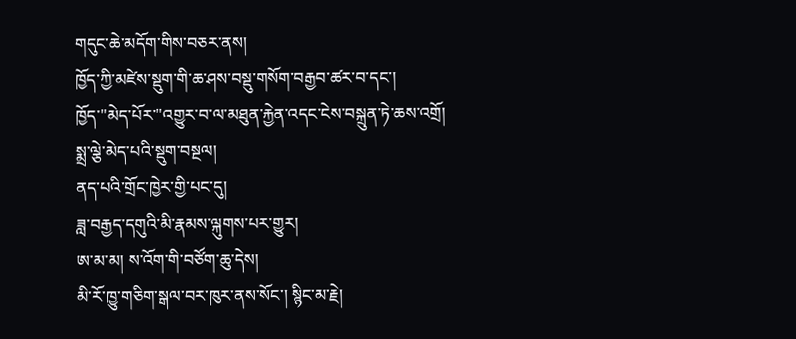གདུང་ཆེ་མདོག་གིས་བཅར་ནས།
ཁྱོད་ཀྱི་མཛེས་སྡུག་གི་ཆ་ཤས་བསྡུ་གསོག་བརྒྱབ་ཚར་བ་དང་།
ཁྱོད་"མེད་པོར་"འགྱུར་བ་ལ་མཐུན་རྐྱེན་འདང་ངེས་བསྐྲུན་ཏེ་ཆས་འགྲོ།
སྨྲ་ལྕེ་མེད་པའི་སྡུག་བསྔལ།
ནད་པའི་གྲོང་ཁྱེར་གྱི་པང་དུ།
ཟླ་བརྒྱད་དགུའི་མི་རྣམས་ལྐུགས་པར་གྱུར།
ཨ་མ་མ། ས་འོག་གི་བཙོག་ཆུ་དེས།
མི་རོ་ཁྱུ་གཅིག་སྒལ་བར་ཁུར་ནས་སོང་། སྙིང་མ་རྗེ།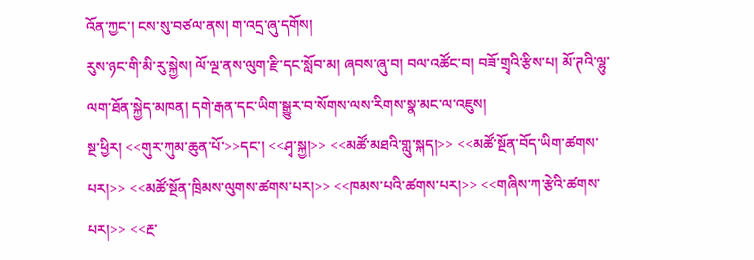འོན་ཀྱང་། ངས་སུ་བཙལ་ནས། ག་འདྲ་ཞུ་དགོས།
རུས་ཉང་གི་མི་རུ་སྐྱེས། ལོ་ལྔ་ནས་ལུག་རྫི་དང་སློབ་མ། ཞབས་ཞུ་བ། བལ་འཚོང་བ། བཟོ་གྲྭའི་རྩིས་པ། མོ་ཊའི་ལྷུ་ལག་ཐོན་སྐྱེད་མཁན། དགེ་རྒན་དང་ཡིག་སྒྱུར་བ་སོགས་ལས་རིགས་སྣ་མང་ལ་འཇུས།
སྔ་ཕྱིར། <<གུར་ཀུམ་ཆུན་པོ་>>དང་། <<ཤྭ་སྐྱ།>> <<མཚོ་མཐའི་གླུ་སྐད།>> <<མཚོ་སྔོན་བོད་ཡིག་ཚགས་པར།>> <<མཚོ་སྔོན་ཁྲིམས་ལུགས་ཚགས་པར།>> <<ཁམས་པའི་ཚགས་པར།>> <<གཞིས་ཀ་རྩེའི་ཚགས་པར།>> <<རྔ་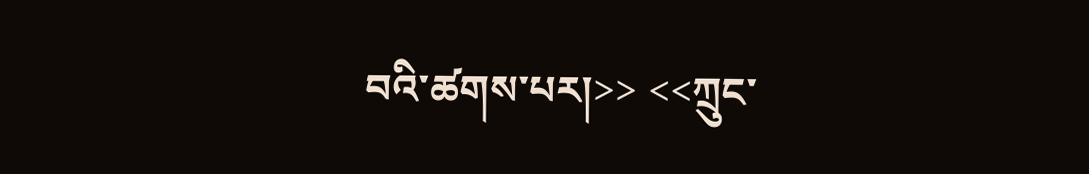བའི་ཚགས་པར།>> <<ཀྲུང་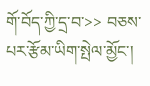གོ་བོད་ཀྱི་དྲ་བ་>> བཅས་པར་རྩོམ་ཡིག་སྤེལ་མྱོང་།